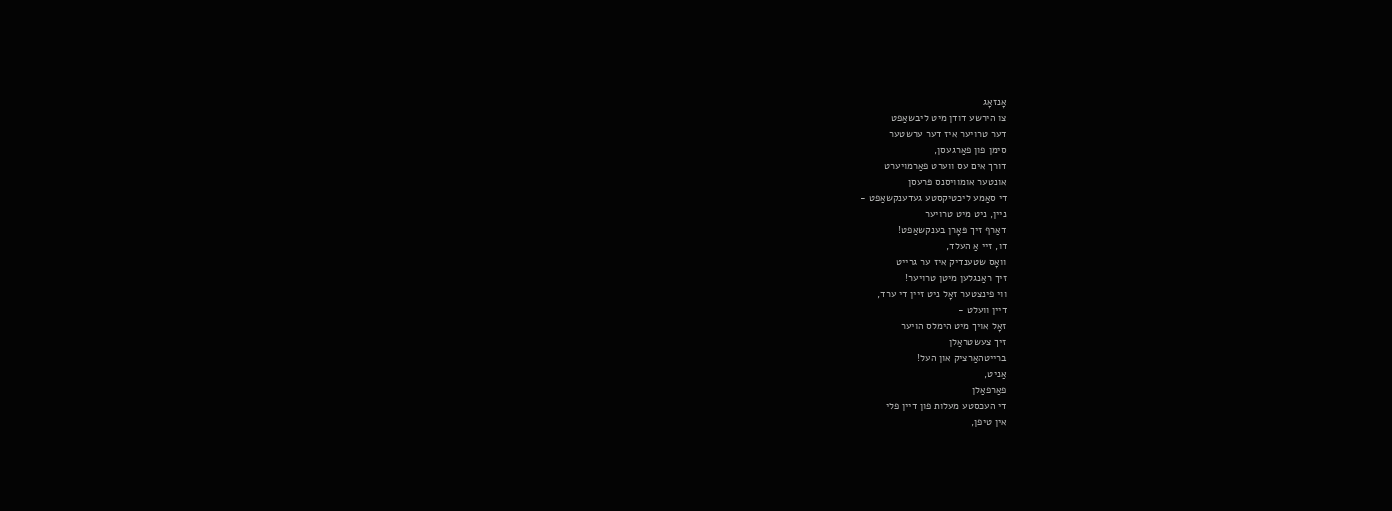אָנזאָג
צו הירשע דודן מיט ליבשאַפט
דער טרויער איז דער ערשטער
סימן פון פאַרגעסן,
דורך אים עס ווערט פאַרמויערט
אונטער אומוויסנס פּרעסן
די סאַמע ליכטיקסטע געדענקשאַפט -
ניין, ניט מיט טרויער
דאַרף זיך פּאָרן בענקשאַפט!
דו, זיי אַ העלד,
וואָס שטענדיק איז ער גרייט
זיך ראַנגלען מיטן טרויער!
ווי פינצטער זאָל ניט זיין די ערד,
דיין וועלט -
זאָל אויך מיט הימלס הויער
זיך צעשטראַלן
ברייטהאַרציק און העל!
אַניט,
פאַרפאַלן
די העכסטע מעלות פון דיין פלי
אין טיפן,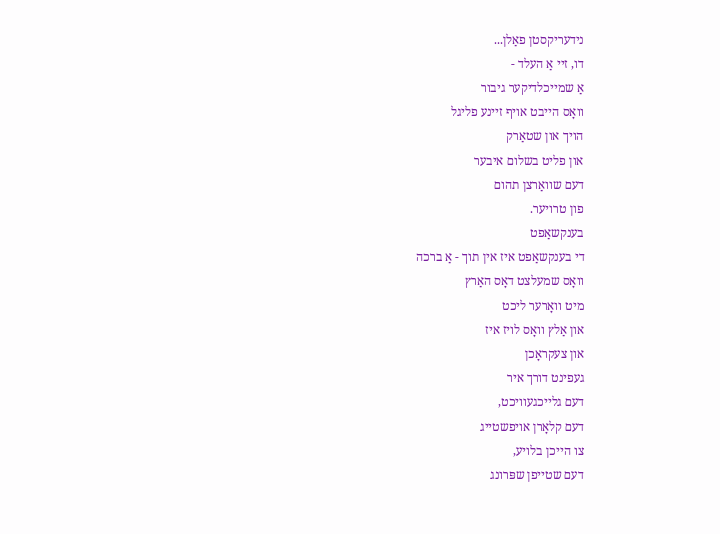נידעריקסטן פאַלן...
דו, זיי אַ העלד -
אַ שמייכלדיקער גיבור
וואָס הייבט אויף זיינע פליגל
הויך און שטאַרק
און פליט בשלום איבער
דעם שוואַרצן תהום
פון טרויער.
בענקשאַפט
די בענקשאַפט איז אין תוך - אַ ברכה
וואָס שמעלצט דאָס האַרץ
מיט וואָרער ליכט
און אַלץ וואָס לויז איז
און צעקראָכן
געפינט דורך איר
דעם גלייכגעוויכט,
דעם קלאָרן אויפשטייג
צו הייכן בלויע,
דעם שטייפן שפּרונג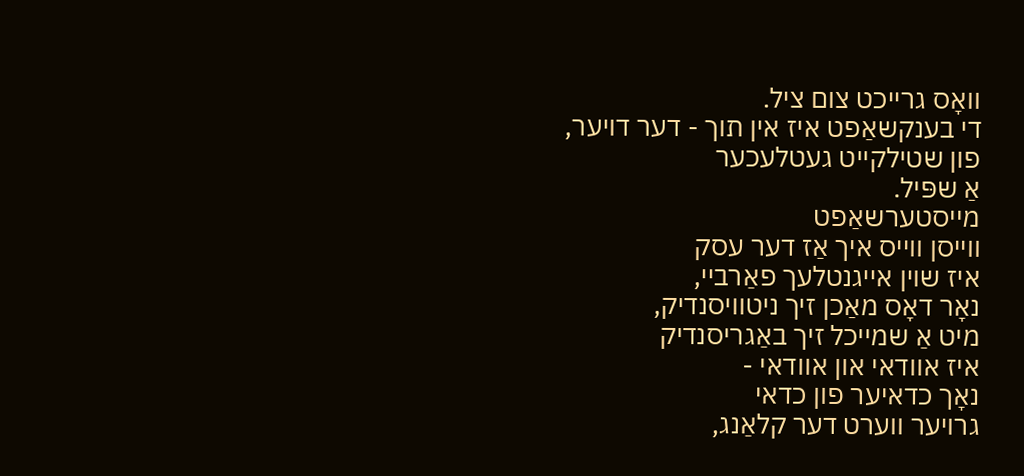וואָס גרייכט צום ציל.
די בענקשאַפט איז אין תוך - דער דויער,
פון שטילקייט געטלעכער
אַ שפּיל.
מייסטערשאַפט
ווייסן ווייס איך אַז דער עסק
איז שוין אייגנטלעך פאַרביי,
נאָר דאָס מאַכן זיך ניטוויסנדיק,
מיט אַ שמייכל זיך באַגריסנדיק
איז אוודאי און אוודאי -
נאָך כדאיער פון כדאי
גרויער ווערט דער קלאַנג,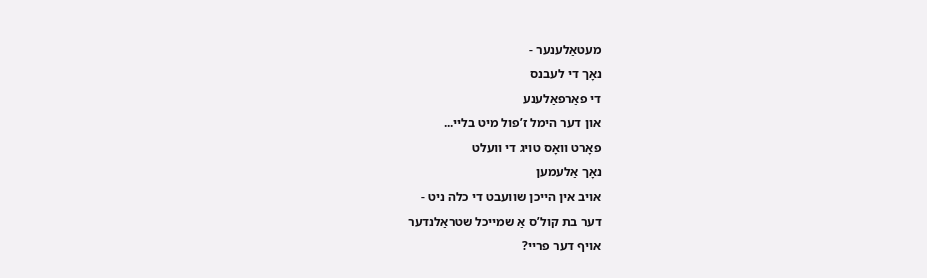מעטאַלענער -
נאָך די לעבנס
די פאַרפאַלענע
און דער הימל ז’פול מיט בליי...
פאָרט וואָס טויג די וועלט
נאָך אַלעמען
אויב אין הייכן שוועבט די כלה ניט -
דער בת קול’ס אַ שמייכל שטראַלנדער
אויף דער פריי?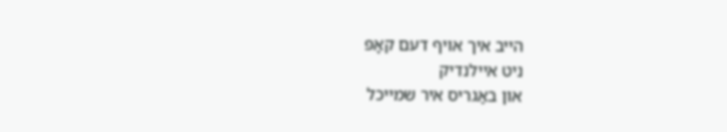הייב איך אויף דעם קאָפּ
ניט איילנדיק
און באַגריס איר שמייכל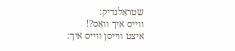שטראַלנדיק:
ווייס איך וואָס?!
איצט ווייסן ווייס איך: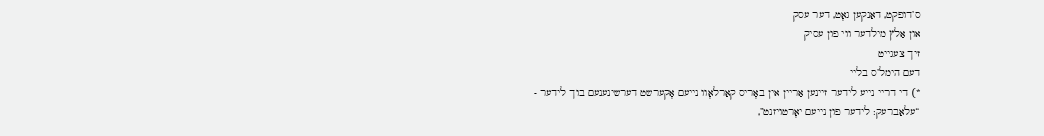ס’דופקט, דאַנקען גאָט, דער עסק
און אַלץ מילדער ווי פון עסיק
זיך צעגייט
דעם הימל’ס בליי
*) די דריי נייע לידער זיינען אַריין אין באָריס קאַרלאָוו נייעם אָקערשט דערשינענעם בוך לידער - “עלאַברעק: לידער פון נייעם יאָרטויזנט”,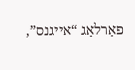פאַרלאַג “אייגנס”,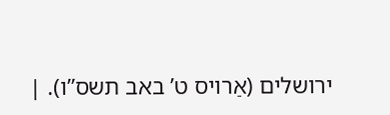ירושלים (אַרויס ט’ באב תשס”ו). |